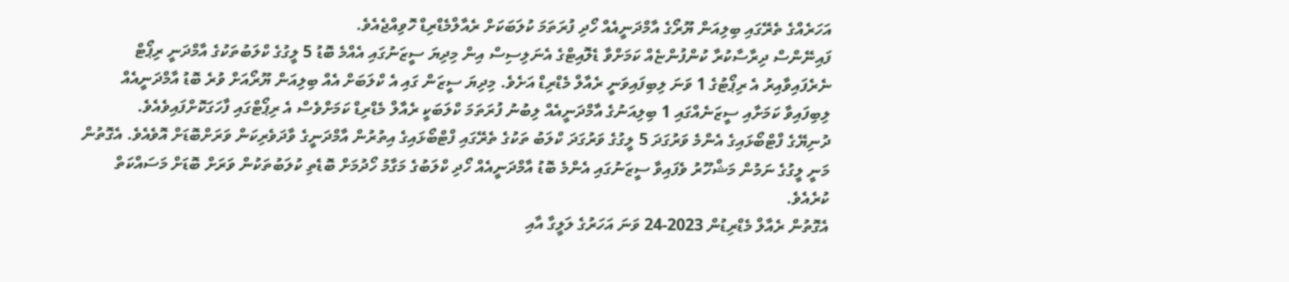އަހަރެއްގެ ތެރޭގައި ބިލިއަން ޔޫރޯގެ އާމްދަނީއެއް ހޯދި ފުރަތަމަ ކުލަބަކަށް ރެއާލްމެޑްރިޑް ހޮވިއްޖެއެވެ.
ފައިނޭންސް ދިރާސާކުރާ ކުންފުންޏެއް ކަމަށްވާ ޑެލޮއިޓްގެ އެނަލިސިސް އިން މިދިޔަ ސީޒަނުގައި އެއްމެ ބޮޑު 5 ލީގުގެ ކްލަބުތަކުގެ އާމްދަނީ ރިޕޯޓް ނެރެފައިވާއިރު އެ ރިޕޯޓުގެ 1 ވަނަ ލިބިފައިވަނީ ރެއާލް މެޑްރިޑް އަށެވެ. މިދިޔަ ސީޒަން ގައި އެ ކްލަބަށް އެއް ބިލިއަން ޔޫރޯއަށް ވުރެ ބޮޑު އާމްދަނީއެއް ލިބިފައިވާ ކަމަށާއި ސީޒަނެއްގައި 1 ބިލިއަނުގެ އާމްދަނީއެއް ލިބުނު ފުރަތަމަ ކްލަބަކީ ރެއާލް މެޑްރިޑް ކަމަށްވެސް އެ ރިޕޯޓްގައި ފާހަގަކޮށްފައިވެއެވެ.
ދުނިޔޭގެ ފްޓްބޯޅައިގެ އެންމެ ވަރުގަދަ 5 ލީގުގެ ވަރުގަދަ ކްލަބު ތަކުގެ ތެރޭގައި ފްޓްބޯޅައިގެ އިތުރުން އާމްދަނީގެ ވާދަވެރިކަން ވަރަށްބޮޑަށް އޮވެއެވެ. އެގޮތުން މަނީ ލީގުގެ ނަމުން މަޝްހޫރު ވެފައިވާ ސީޒަނުގައި އެންމެ ބޮޑު އާމްދަނީއެއް ހޯދި ކްލަބުގެ މަގާމު ހޯދުމަށް ބޮޑެތި ކުލަބުތަކުން ވަރަށް ބޮޑަށް މަސައްކަތް ކުރެއެވެ.
އެގޮތުން ރެއާލް މެޑްރިޑުން 2023-24 ވަނަ އަހަރުގެ ލަލީގާ އާއި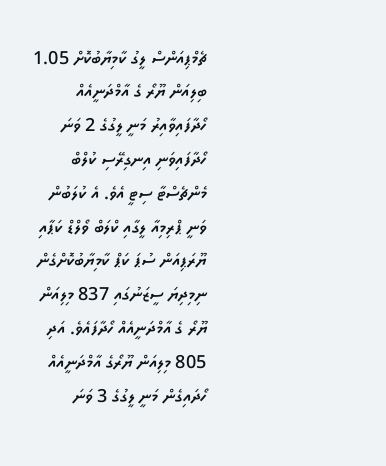ޗެމްޕިއަންސް ލީގު ކާމިޔާބުކޮށް 1.05 ބިލިއަން ޔޫރޯ ގެ އާމްދަނީއެއް ހޯދާފައިވާއިރު މަނީ ލީގުގެ 2 ވަނަ ހޯދާފައިވަނި އިނގިރޭސި ކުލްބް މެންޗެސްޓާ ސިޓީ އެވެ. އެ ކުލަބުން ވަނީ ޕްރިމިއާ ލީގާއި ކްލަބް ވޯލްޑް ކަޕާއި ޔޫރަޕިއަން ސުޕަ ކަޕް ކާމިޔާބުކޮށްގެން ނިމިދިޔަ ސީޒަނުގައި 837 މިލިއަން ޔޫރޯ ގެ އާމްދަނީއެއް ހޯދާފައެވެ. އަދި 805 މިލިއަން ޔޫރޯގެ އާމްދަނީއެއް ހޯދައިގެން މަނީ ލީގުގެ 3 ވަނަ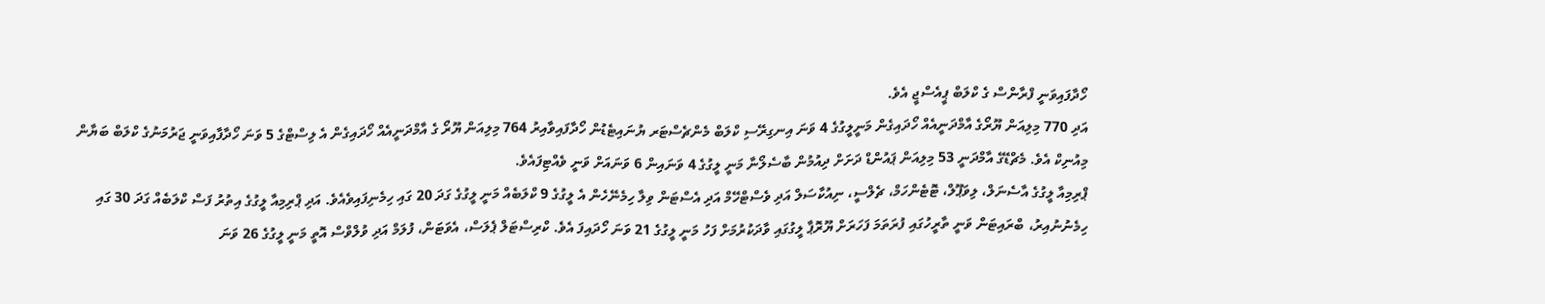ހޯދާފައިވަނީ ފްރާންސް ގެ ކްލަބް ޕީއެސްޖީ އެވެ.
އަދި 770 މިލިއަން ޔޫރޯގެ އާމްދަނީއެއް ހޯދައިގެން މަނީލީގުގެ 4 ވަނަ އިނގިރޭސި ކްލަބް މެންޗެސްޓަރ ޔުނައިޓެޑުން ހޯދާފައިވާއިރު 764 މިލިއަން ޔޫރޯ ގެ އާމްދަނީއެއް ހޯދައިގެން އެ ލިސްޓްގެ 5 ވަނަ ހޯދާފާއިވަނީ ޖަރުމަނުގެ ކްލަބް ބަޔާން މިއުނިކް އެވެ. މެޗްޑޭގެ އާމްދަނީ 53 މިލިއަން ޕައުންޑް ދަށަށް ދިއުމުން ބާސެލޯނާ މަނީ ލީގުގެ 4 ވަނައިން 6 ވަނައަށް ވަނީ ވެއްޓިފައެވެ.
ޕްރިމިއާ ލީގުގެ އާސެނަލް، ލިވަޕޫލް، ޓޮޓެންހަމް، ޗެލްސީ، ނިއުކާސަލް އަދި ވެސްޓްހޭމް އަދި އެސްޓަން ވިލާ ހިމެނޭހެން އެ ލީގުގެ 9 ކްލަބެއް މަނީ ލީގުގެ ގަދަ 20 ގައި ހިމެނިފައިވެއެވެ. އަދި ޕްރިމިއާ ލީގުގެ އިތުރު ފަސް ކްލަބެއް ގަދަ 30 ގައި ހިމެނުނުއިރު، ބްރައިޓަން ވަނީ ތާރީހުގައި ފުރަތަމަ ފަހަރަށް ޔޫރޮޕާ ލީގުގައި ވާދަކުރުމަށް ފަހު މަނީ ލީގުގެ 21 ވަނަ ހޯދައިފަ އެވެ. ކްރިސްޓަލް ޕެލަސް، އެވަޓަން، ފުލަމް އަދި ވުލްވްސް އޮތީ މަނީ ލީގުގެ 26 ވަނަ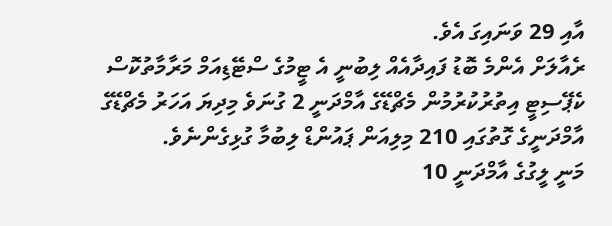އާއި 29 ވަނައިގަ އެވެ.
ރެއާލަށް އެންމެ ބޮޑު ފައިދާއެއް ލިބުނީ އެ ޓީމުގެ ސްޓޭޑިއަމް މަރާމާތުކޮސް ކެޕޭސިޓީ އިތުރުކުރުމުން މެޗްޑޭގެ އާމްދަނީ 2 ގުނަވެ މިދިޔަ އަހަރު މެޗްޑޭގެ އާމްދަނީގެ ގޮތުގައި 210 މިލިއަން ޕައުންޑް ލިބުމާ ގުޅިގެންނެވެ.
މަނީ ލީގުގެ އާމްދަނީ 10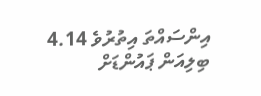އިންސައްތަ އިތުރުވެ 4.14 ބިލިއަން ޕައުންޑަށް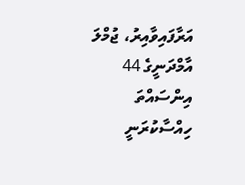އަރާފައިވާއިރު، ޖުމްލަ އާމްދަނީގެ 44 އިންސައްތަ ހިއްސާކުރަނީ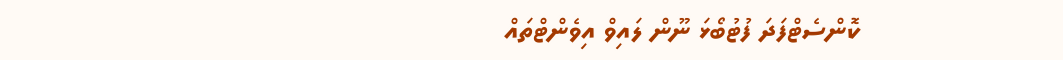ކޮންސެޓްފަދަ ފުޓުބޯޅަ ނޫން ލައިވް އިވެންޓްތައް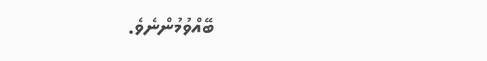ބޭއްވުމުންނެވެ.